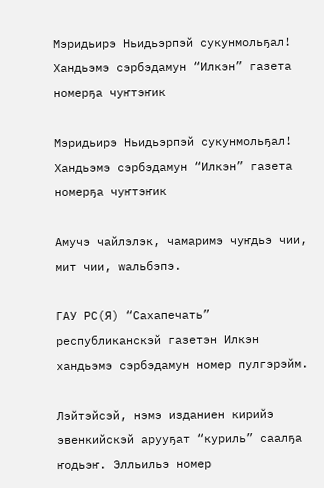Мэридьирэ Ньидьэрпэй сукунмольҕал! Хандьэмэ сэрбэдамун “Илкэн” газета номерҕа чуҥтэҥик

Мэридьирэ Ньидьэрпэй сукунмольҕал! Хандьэмэ сэрбэдамун “Илкэн” газета номерҕа чуҥтэҥик

Амучэ чайлэлэк, чамаримэ чуҥдьэ чии, мит чии, wальбэпэ.

ГАУ РС(Я) “Сахапечать” республиканскэй газетэн Илкэн хандьэмэ сэрбэдамун номер пулгэрэйм.

Лэйтэйсэй, нэмэ изданиен кирийэ эвенкийскэй арууҕат “куриль” саалҕа ҥодьэҥ. Элльильэ номер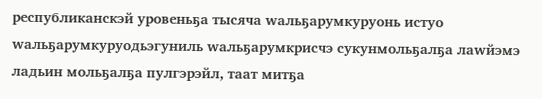республиканскэй уровеньҕа тысяча wальҕарумкуруонь истуо wальҕарумкуруодьэгуниль wальҕарумкрисчэ сукунмольҕалҕа лаwйэмэ ладьин мольҕалҕа пулгэрэйл, таат митҕа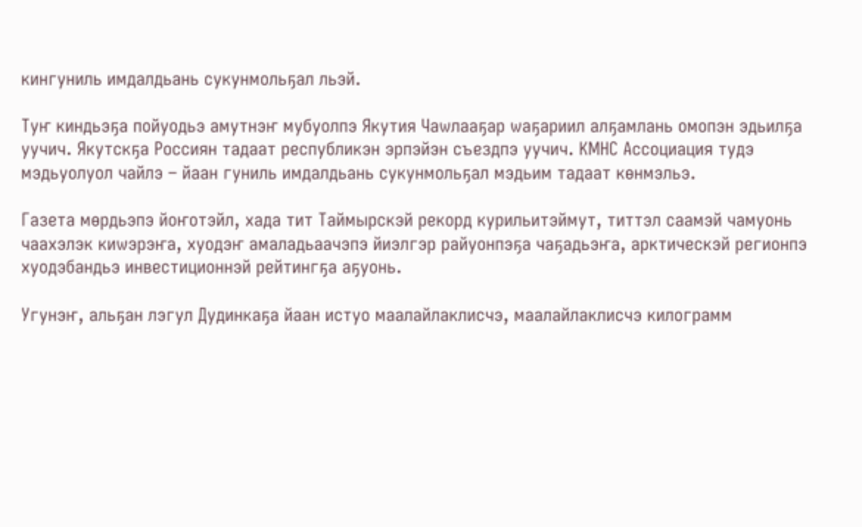кингуниль имдалдьань сукунмольҕал льэй.

Туҥ киндьэҕа пойуодьэ амутнэҥ мубуолпэ Якутия Чаwлааҕар wаҕариил алҕамлань омопэн эдьилҕа уучич. Якутскҕа Россиян тадаат республикэн эрпэйэн съездпэ уучич. КМНС Ассоциация тудэ мэдьуолуол чайлэ – йаан гуниль имдалдьань сукунмольҕал мэдьим тадаат көнмэльэ.

Газета мөрдьэпэ йоҥотэйл, хада тит Таймырскэй рекорд курильитэймут, титтэл саамэй чамуонь чаахэлэк киwэрэҥа, хуодэҥ амаладьаачэпэ йиэлгэр райуонпэҕа чаҕадьэҥа, арктическэй регионпэ хуодэбандьэ инвестиционнэй рейтингҕа аҕуонь.

Угунэҥ, альҕан лэгул Дудинкаҕа йаан истуо маалайлаклисчэ, маалайлаклисчэ килограмм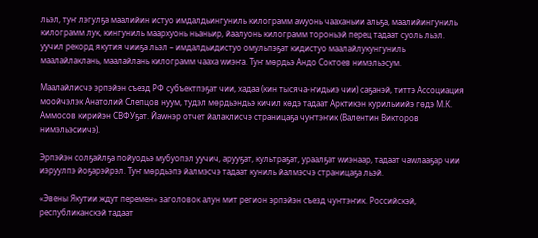льэл, туҥ лэгулҕа маалийин истуо имдалдьингуниль килограмм аwуонь чааханьии альҕа, маалийингуниль килограмм лук, кингуниль маархуонь ньаньир, йаалуонь килограмм тороньэй перец тадаат суоль льэл. уучил рекорд якутия чииҕа льэл – имдалдьидистуо омульпэҕат кидистуо маалайлукунгуниль маалайлаклань, маалайлань килограмм чааха wиэҥа. Туҥ мөрдьэ Андо Соктоев нимэльэсум.

Маалайлисчэ эрпэйэн съезд РФ субъектпэҕат чии, хадаа (кин тысяча-ҥидьиэ чии) саҕанэй, титтэ Ассоциация моойчэлэк Анатолий Слепцов нуум, тудэл мөрдьэндьэ кичил көдэ тадаат Арктикэн курильиийэ гөдэ М.К. Аммосов кирийэн СВФУҕат. Йаwнэр отчет йалаклисчэ страницаҕа чуҥтэҥик (Валентин Викторов нимэльэсиичэ).

Эрпэйэн солҕайлҕа пойуодьэ мубуопэл уучич, арууҕат, культраҕат, ураалҕат wиэнаар, тадаат чаwлааҕар чии иэруулпэ йоҕарэйрэл. Туҥ мөрдьэпэ йалмэсчэ тадаат куниль йалмэсчэ страницаҕа льэй.

«Эвены Якутии ждут перемен» заголовок алун мит регион эрпэйэн съезд чуҥтэҥик. Российскэй, республиканскэй тадаат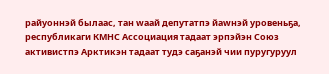райуоннэй былаас, тан wаай депутатпэ йаwнэй уровеньҕа, республикаги КМНС Ассоциация тадаат эрпэйэн Союз активистпэ Арктикэн тадаат тудэ саҕанэй чии пуругуруул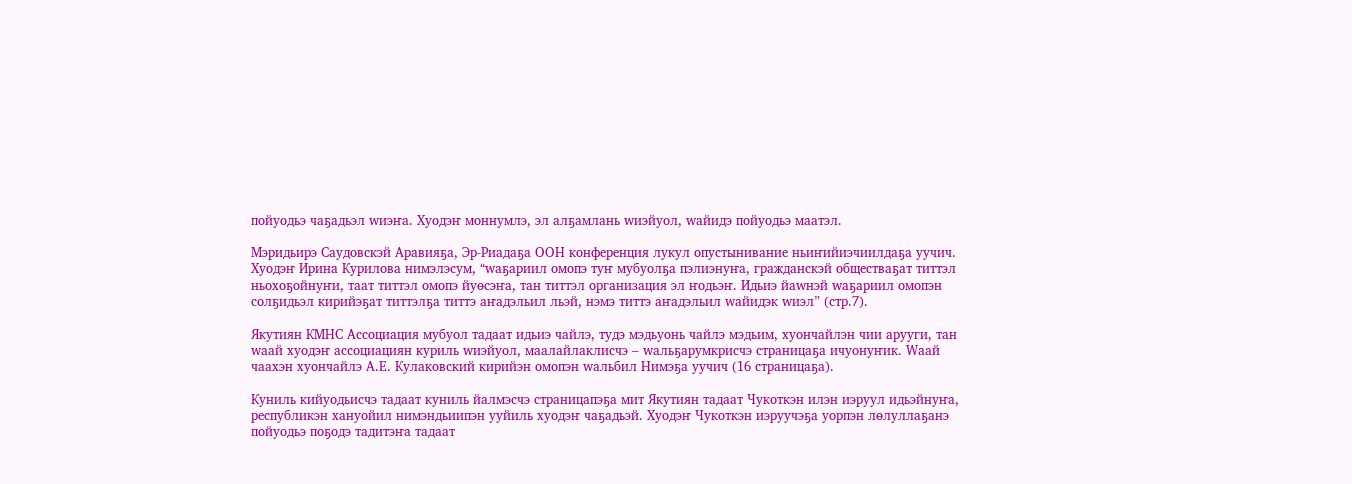пойуодьэ чаҕадьэл wиэҥа. Хуодэҥ моннумлэ, эл алҕамлань wиэйуол, wайидэ пойуодьэ маатэл.

Мэридьирэ Саудовскэй Аравияҕа, Эр-Риадаҕа ООН конференция лукул опустынивание ньиҥийиэчиилдаҕа уучич. Хуодэҥ Ирина Курилова нимэлэсум, “wаҕариил омопэ туҥ мубуолҕа пэлиэнуҥа, гражданскэй обществаҕат титтэл ньохоҕойнуҥи, таат титтэл омопэ йуөсэҥа, тан титтэл организация эл ҥодьэҥ. Идьиэ йаwнэй wаҕариил омопэн солҕидьэл кирийэҕат титтэлҕа титтэ аҥадэльил льэй, нэмэ титтэ аҥадэльил wайидэк wиэл” (стр.7).

Якутиян КМНС Ассоциация мубуол тадаат идьиэ чайлэ, тудэ мэдьуонь чайлэ мэдьим, хуончайлэн чии арууги, тан wаай хуодэҥ ассоциациян куриль wиэйуол, маалайлаклисчэ – wальҕарумкрисчэ страницаҕа ичуонуҥик. Wаай чаахэн хуончайлэ А.Е. Кулаковский кирийэн омопэн wальбил Нимэҕа уучич (16 страницаҕа).

Куниль кийуодьисчэ тадаат куниль йалмэсчэ страницапэҕа мит Якутиян тадаат Чукоткэн илэн иэруул идьэйнуҥа, республикэн хануойил нимэндьиипэн ууйиль хуодэҥ чаҕадьэй. Хуодэҥ Чукоткэн иэруучэҕа уорпэн лөлуллаҕанэ пойуодьэ поҕодэ тадитэҥа тадаат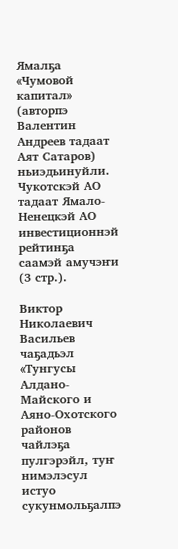Ямалҕа «Чумовой капитал» (авторпэ Валентин Андреев тадаат Аят Сатаров) ньиэдьинуйли. Чукотскэй АО тадаат Ямало-Ненецкэй АО инвестиционнэй рейтинҕа саамэй амучэҥи (3 стр.).

Виктор Николаевич Васильев чаҕадьэл «Тунгусы Алдано-Майского и Аяно-Охотского районов чайлэҕа пулгэрэйл, туҥ нимэлэсул истуо сукунмольҕалпэ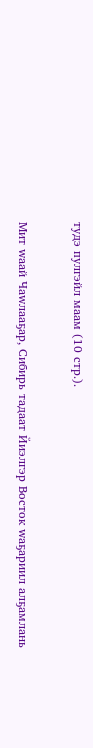тудэ пулгэйл маам (10 стр.).

Мит wаай Чаwлааҕар, Сибирь тадаат Йиэлгэр Восток wаҕариил алҕамлань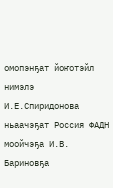омопэнҕат йоҥотэйл нимэлэ И.Е.Спиридонова ньаачэҕат Россия ФАДН моойчэҕа И.В. Бариновҕа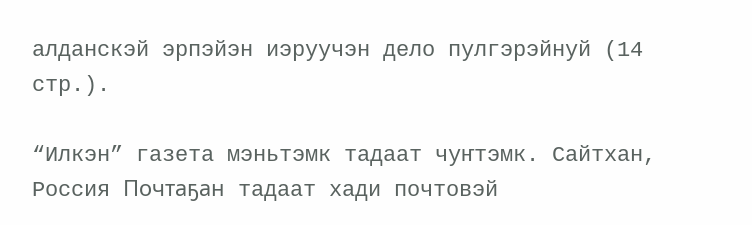алданскэй эрпэйэн иэруучэн дело пулгэрэйнуй (14 стр.).

“Илкэн” газета мэньтэмк тадаат чуҥтэмк. Сайтхан, Россия Почтаҕан тадаат хади почтовэй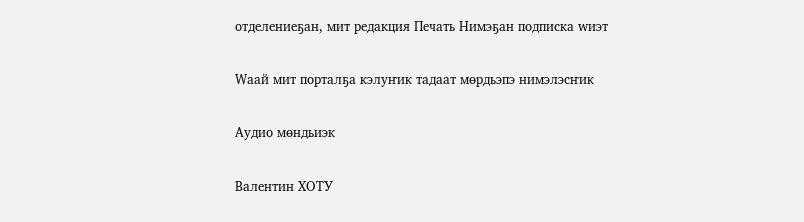отделениеҕан, мит редакция Печать Нимэҕан подписка wиэт

Wаай мит порталҕа кэлуҥик тадаат мөрдьэпэ нимэлэсҥик

Аудио мөндьиэк

Валентин ХОТУ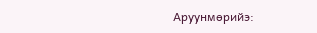Аруунмөрийэ: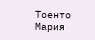Тоенто Мария